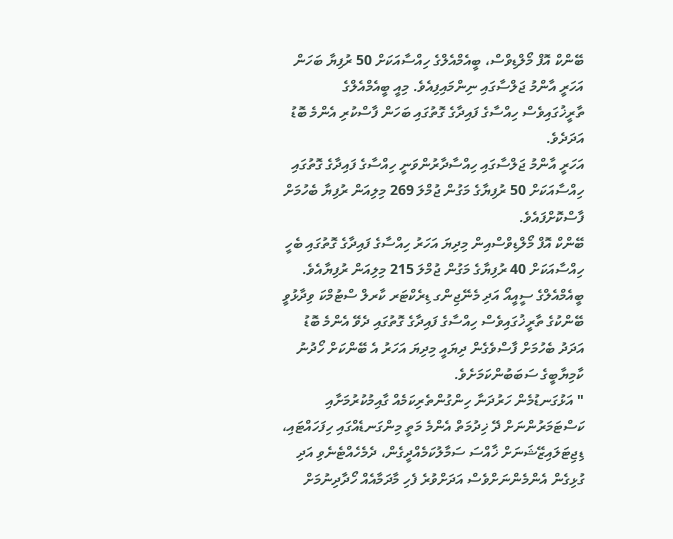ބޭންކް އޮފް މޯލްޑިވްސް، ބީއެމްއެލްގެ ހިއްސާއަކަށް 50 ރުފިޔާ ބަހަން އަހަރީ އާންމު ޖަލްސާގައި ނިންމައިފިއެވެ. މިއީ ބީއެމްއެލްގެ ތާރީޚުގައިވެސް ހިއްސާގެ ފައިދާގެ ގޮތުގައި ބަހަން ފާސްކުރި އެންމެ ބޮޑު އަދަދެވެ.
އަހަރީ އާންމު ޖަލްސާގައި ހިއްސާދާރުންވަނީ ހިއްސާގެ ފައިދާގެ ގޮތުގައި ހިއްސާއަކަށް 50 ރުފިޔާގެ މަގުން ޖުމްލަ 269 މިލިއަން ރުފިޔާ ބެހުމަށް ފާސްކޮށްފައެވެ.
ބޭންކް އޮފް މޯލްޑިވްސްއިން މިދިޔަ އަހަރު ހިއްސާގެ ފައިދާގެ ގޮތުގައި ބެހީ ހިއްސާއަކަށް 40 ރުފިޔާގެ މަގުން ޖުމްލަ 215 މިލިއަން ރުފިޔާއެވެ.
ބީއެމްއެލްގެ ސީއީއޯ އަދި މެނޭޖިންގ ޑިރެކްޓަރ ކާރލް ސްޓުމްކަ ވިދާޅުވީ ބޭންކުގެ ތާރީޚުގައިވެސް ހިއްސާގެ ފައިދާގެ ގޮތުގައި ދެވޭ އެންމެ ބޮޑު އަދަދު ބެހުމަށް ފާސްވެގެން ދިޔައީ މިދިޔަ އަހަރު އެ ބޭންކަށް ހޯދުނު ކާމިޔާބީގެ ސަބަބުންކަމަށެވެ.
" އަޅުގަނޑުމެން ހަރުދަނާ ހިންގުންތެރިކަމެއް ގާއިމުކުރުމަށާއި ކަސްޓަމަރުންނަށް ދޭ ޚިދުމަތް އެންމެ މަތީ މިންގަނޑެއްގައި ހިފަހައްޓައި، ޑިޖިޓަލައިޒޭޝަނަށް ޚާއްސަ ސަމާލުކަމެއްދީގެން، ދެމެހެއްޓެނެވި އަދި ގުޅިގެން އެންމެންނަށްވެސް އަދަށްވުރެ ފެހި މާދަމާއެއް ހޯދާދިނުމަށް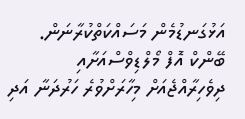އަޅުގަނޑުމެން މަސައްކަތްކުރާނަން. ބޭންކް އޮފް މޯލްޑިވްސްއަށާއި ދިވެހިރާއްޖެއަށް މިހާރަށްވުރެ ހަރުދަނާ އަދި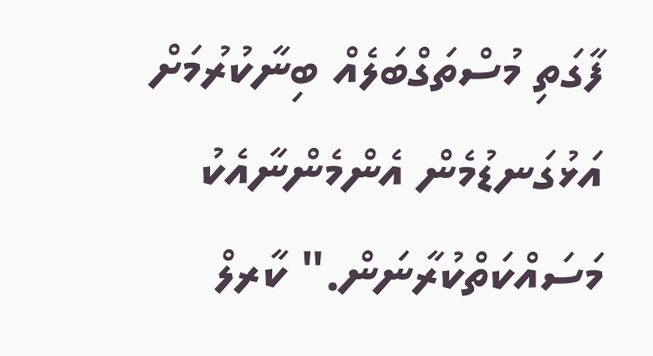ފާގަތި މުސްތަގްބަލެއް ބިނާކުރުމަށް އަޅުގަނޑުމެން އެންމެންނާއެކު މަސައްކަތްކުރާނަން." ކާރލް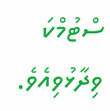ސްޓުމްކަ ވިދާޅުވިއެވެ.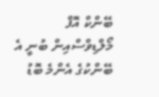ބޭންކް އޮފް މޯލްޑިވްސްއިން ބުނީ އެ ބޭންކުގެ އެންމެ ބޮޑު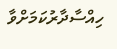ހިއްސާދާރުކަމަށްވާ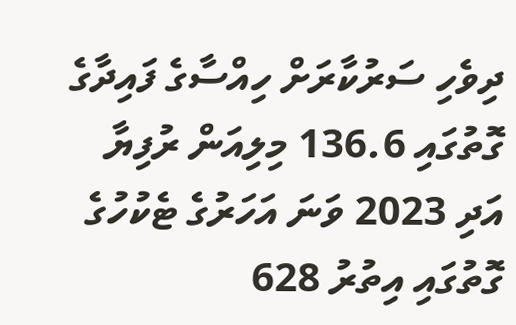ދިވެހި ސަރުކާރަށް ހިއްސާގެ ފައިދާގެ ގޮތުގައި 136.6 މިލިއަން ރުފިޔާ އަދި 2023 ވަނަ އަހަރުގެ ޓެކުހުގެ ގޮތުގައި އިތުރު 628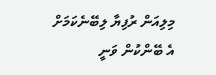މިލިއަން ރުފިޔާ ލިބޭނެކަމަށް އެ ބޭންކުން ވަނީ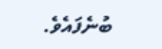ބުނެފައެވެ.